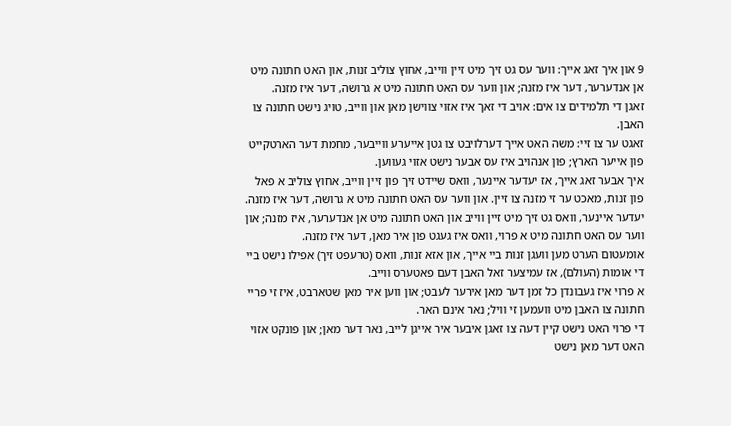9 און איך זאג אייך: ווער עס גט זיך מיט זיין ווייב, אחוץ צוליב זנות, און האט חתונה מיט אן אנדערער, דער איז מזנה; און ווער עס האט חתונה מיט א גרושה, דער איז מזנה.
זאגן די תלמידים צו אים: אויב די זאך איז אזוי צווישן מאן און ווייב, טויג נישט חתונה צו האבן.
זאגט ער צו זיי: משה האט אייך דערלויבט צו גטן אייערע ווייבער, מחמת דער הארטקייט פון אייער הארץ; פון אנהויב איז עס אבער נישט אזוי געווען.
איך אבער זאג אייך, אז יעדער איינער, וואס שיידט זיך פון זיין ווייב, אחוץ צוליב א פאל פון זנות, מאכט ער זי מזנה צו זיין. און ווער עס האט חתונה מיט א גרושה, דער איז מזנה.
יעדער איינער, וואס גט זיך מיט זיין ווייב און האט חתונה מיט אן אנדערער, איז מזנה; און ווער עס האט חתונה מיט א פרוי, וואס איז געגט פון איר מאן, דער איז מזנה.
אומעטום הערט מען וועגן זנות ביי אייך, און אזא זנות, וואס (טרעפט זיך) אפילו נישט ביי די אומות (העולם), אז עמיצער זאל האבן דעם פאטערס ווייב.
א פרוי איז געבונדן כל זמן דער מאן אירער לעבט; און ווען איר מאן שטארבט, איז זי פריי חתונה צו האבן מיט וועמען זי וויל; נאר אינם האר.
די פרוי האט נישט קיין דעה צו זאגן איבער איר אייגן לייב, נאר דער מאן; און פונקט אזוי האט דער מאן נישט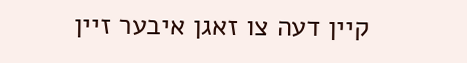קיין דעה צו זאגן איבער זיין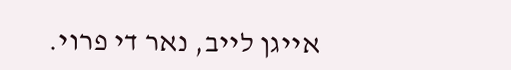אייגן לייב, נאר די פרוי.